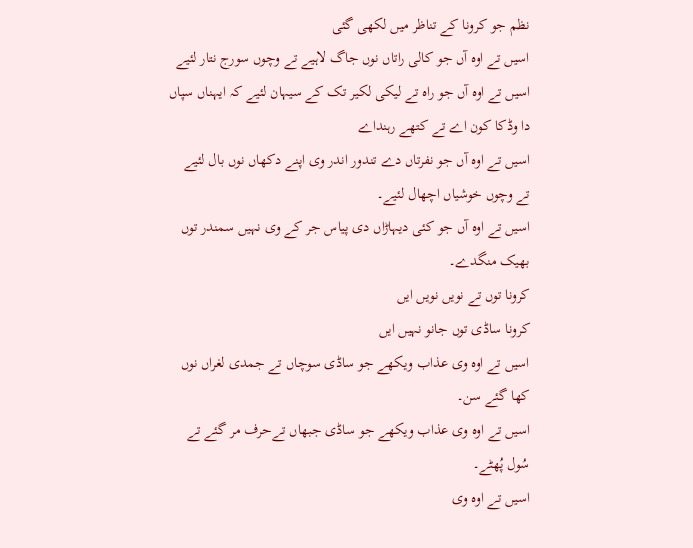نظم جو کرونا کے تناظر میں لکھی گئی
اسیں تے اوہ آں جو کالی راتاں نوں جاگ لاہیے تے وچوں سورج نتار لئیے
اسیں تے اوہ آں جو راہ تے لیکی لکیر تک کے سیہان لئیے کہ ایہناں سپاں دا وڈکا کون اے تے کتھے رہنداے
اسیں تے اوہ آں جو نفرتاں دے تندور اندر وی اپنے دکھاں نوں بال لئیے تے وچوں خوشیاں اچھال لئیے۔
اسیں تے اوہ آں جو کئی دیہاڑاں دی پیاس جر کے وی نہیں سمندر توں بھیک منگدے۔
کرونا توں تے نویں نویں ایں
کرونا ساڈی توں جانو نہیں ایں
اسیں تے اوہ وی عذاب ویکھے جو ساڈی سوچاں تے جمدی لغراں نوں کھا گئے سن۔
اسیں تے اوہ وی عذاب ویکھے جو ساڈی جبھاں تےحرف مر گئے تے سُول پُھٹے۔
اسیں تے اوہ وی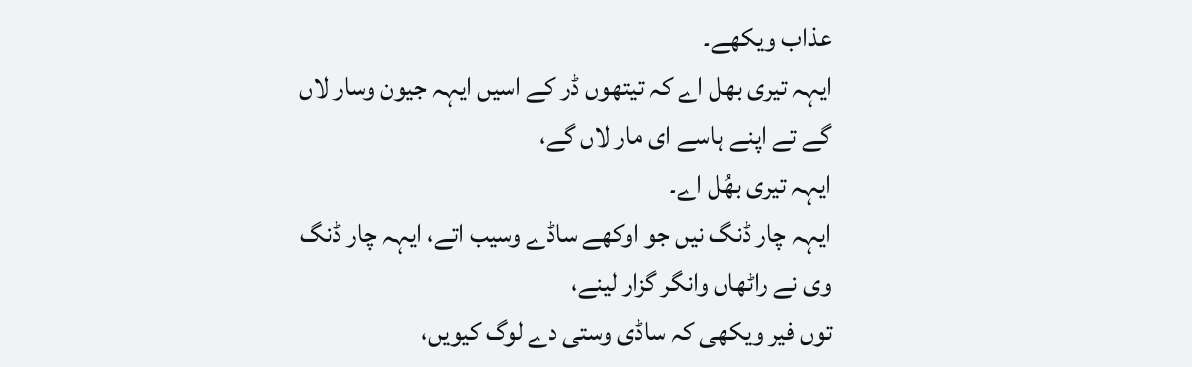عذاب ویکھے۔
ایہہ تیری بھل اے کہ تیتھوں ڈر کے اسیں ایہہ جیون وسار لاں گے تے اپنے ہاسے ای مار لاں گے،
ایہہ تیری بھُل اے۔
ایہہ چار ڈنگ نیں جو اوکھے ساڈے وسیب اتے، ایہہ چار ڈنگ وی نے راٹھاں وانگر گزار لینے،
توں فیر ویکھی کہ ساڈی وستی دے لوگ کیویں،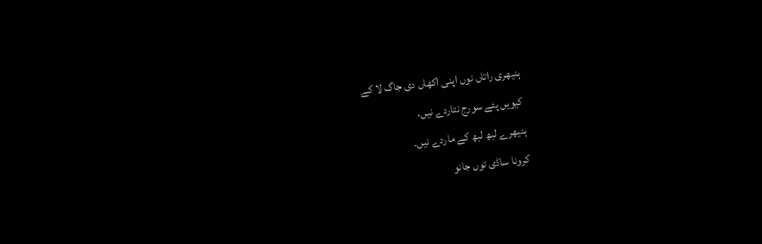ہنیھری راتاں نوں اپنی اکھاں دی جاگ لا کے
کیویں پئے سورج نتاردے نیں،
ہنیھرے لبھ لبھ کے ماردے نیں۔
کرونا ساڈی توں جانو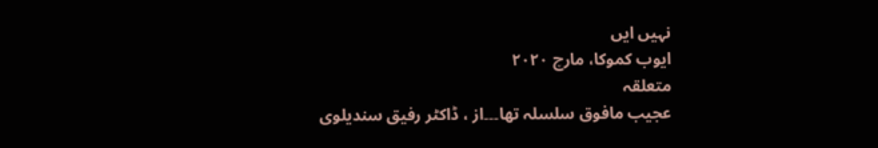نہیں ایں
ایوب کموکا، مارچ ۲۰۲۰
متعلقہ
عجیب مافوق سلسلہ تھا۔۔۔از ، ڈاکٹر رفیق سندیلوی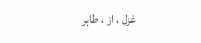غزل ، از ، طاہر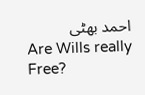احمد بھٹی
Are Wills really Free?